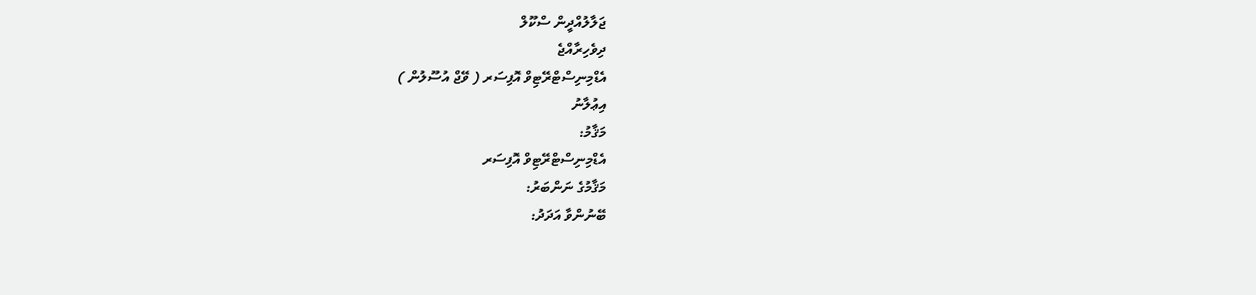ޖަލާލުއްދީން ސްކޫލް
ދިވެހިރާއްޖެ
އެޑްމިނިސްޓްރޭޓިވް އޮފިސަރ ( ވޭޖް އުސޫލުން )
އިޢުލާނު
މަޤާމު:
އެޑްމިނިސްޓްރޭޓިވް އޮފިސަރ
މަޤާމުގެ ނަންބަރު:
ބޭނުންވާ އަދަދު: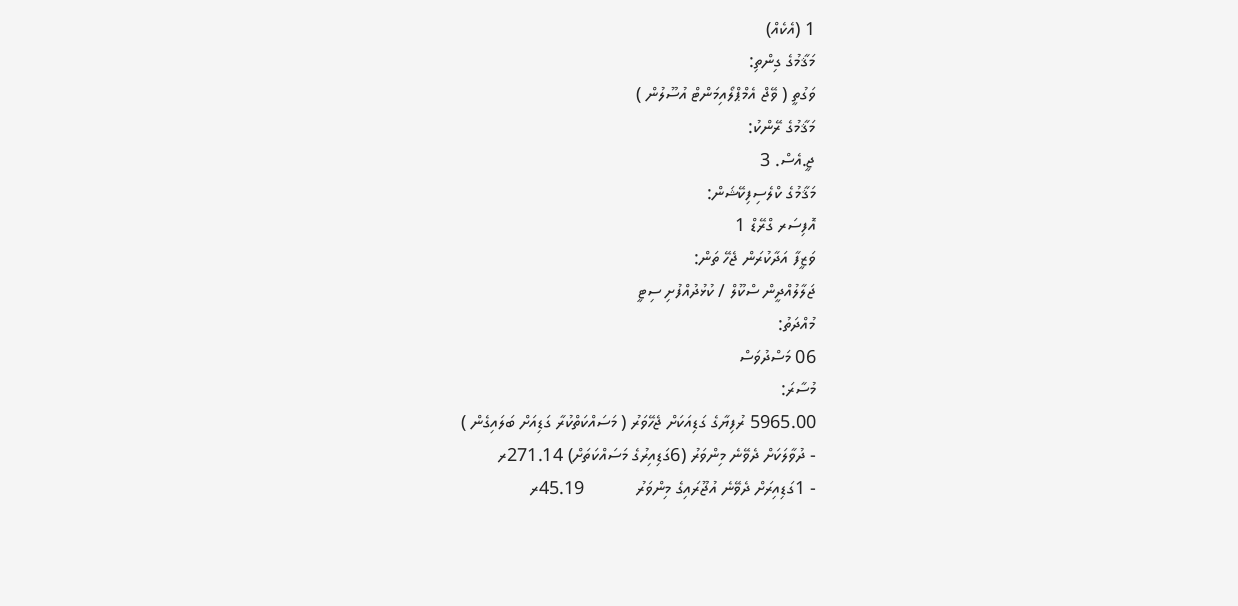1 (އެކެއް)
މަޤާމުގެ ގިންތި:
ވަގުތީ ( ވޭޖް އެމްޕްލޯއިމަންޓް އުސޫލުން )
މަޤާމުގެ ރޭންކު:
ޖީ.އެސް. 3
މަޤާމުގެ ކްލެސިފިކޭޝަން:
އޮފިސަރ ގްރޭޑް 1
ވަޒީފާ އަދާކުރަން ޖެހޭ ތަން:
ޖަލާލުއްދީން ސްކޫލް / ކުޅުދުއްފުށި ސިޓީ
މުއްދަތު:
06 މަސްދުވަސް
މުސާރަ:
5965.00 ރުފިޔާގެ ގަޑިއަކަށް ޖެހޭވަރު ( މަސައްކަތްކުރާ ގަޑިއަށް ބަލައިގެން )
- ދުވާލަކަށް ދެވޭނެ މިންވަރު (6ގަޑިއިރުގެ މަސައްކަތަށް) 271.14ރ
- 1ގަޑިއިރަށް ދެވޭނެ އުޖޫރައިގެ މިންވަރު           45.19ރ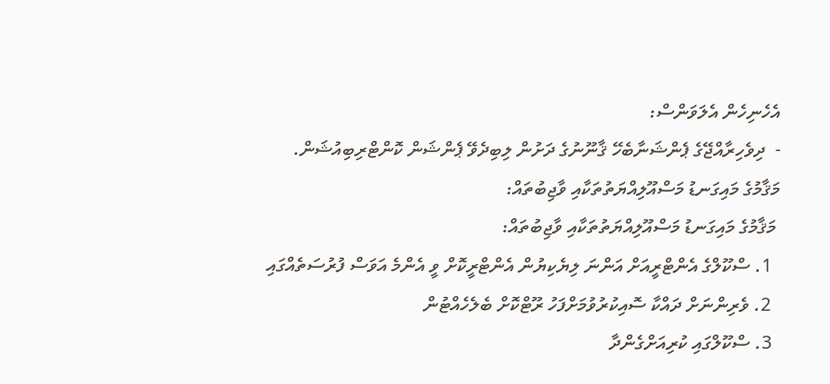އެހެނިހެން އެލަވަންސް:
-  ދިވެހިރާއްޖޭގެ ޕެންޝަނާބެހޭ ޤާނޫނުގެ ދަށުން ލިބިދެވޭ ޕެންޝަން ކޮންޓްރިބިއުޝަން.
މަޤާމުގެ މައިގަނޑު މަސްއޫލިއްޔަތުތަކާއި ވާޖިބުތައް:
 މަޤާމުގެ މައިގަނޑު މަސްއޫލިއްޔަތުތަކާއި ވާޖިބުތައް:
  1. ސްކޫލްގެ އެންޓްރީއަށް އަންނަ ލިޔެކިޔުން އެންޓްރީކޮށް ވީ އެންމެ އަވަސް ފުރުސަތެއްގައި
  2. ވެރިންނަށް ދައްކާ ސޮއިކުރުވުމަށްފަހު ރޫޓްކޮށް ބެލެހެއްޓުން
  3. ސްކޫލްގައި ކުރިއަށްގެންދާ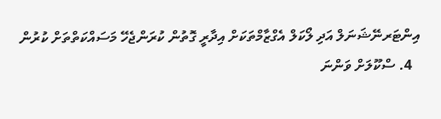އިންޓަރނޭޝަނަލް އަދި ލޯކަލް އެގްޒާމްތަކަށް އިދާރީ ގޮތުން ކުރަންޖެހޭ މަސައްކަތްތަށް ކުރުން
  4. ސްކޫލަށް ވަންނަ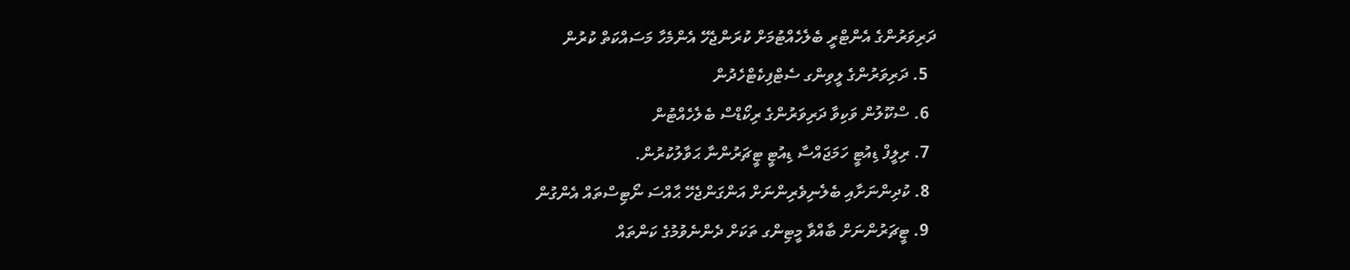ދަރިވަރުންގެ އެންޓްރީ ބެލެހެއްޓުމަށް ކުރަންޖެހޭ އެންމެހާ މަސައްކަތް ކުރުން
  5. ދަރިވަރުންގެ ލީވިންގ ސެޓްފިކެޓްހެދުން
  6. ސްކޫލުން ވަކިވާ ދަރިވަރުންގެ ރިކޯޑްސް ބެލެހެއްޓުން
  7. ރިލީފް ޑިއުޓީ ހަމަޖައްސާ ޑިއުޓީ ޓީޗަރުންނާ ޙަވާލުކުރުން.
  8. ކުދިންނަށާއި ބެލެނިވެރިންނަށް އަންގަންޖެހޭ ޙާއްސަ ނޯޓިސްތައް އެންގުން
  9. ޓީޗަރުންނަށް ބާއްވާ މީޓިންގ ތަކަށް ދެންނެވުމުގެ ކަންތައް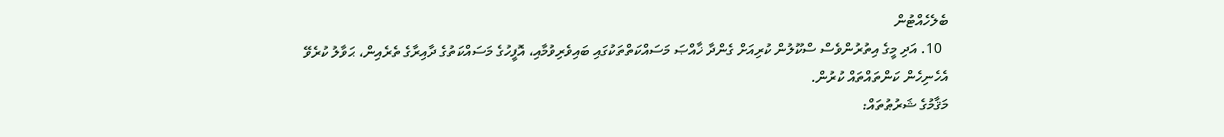ބެލެހެއްޓުން
  10. އަދި މީގެ އިތުރުންވެސް ސްކޫލުން ކުރިއަށް ގެންދާ ޚާއްޞަ މަސައްކަތްތަކުގައި ބައިވެރިވުމާއި، އޮފީހުގެ މަސައްކަތުގެ ދާއިރާގެ ތެރެއިން، ޙަވާލު ކުރެވޭ އެހެނިހެން ކަންތައްތައް ކުރުން.
މަޤާމުގެ ޝަރުޠުތައް: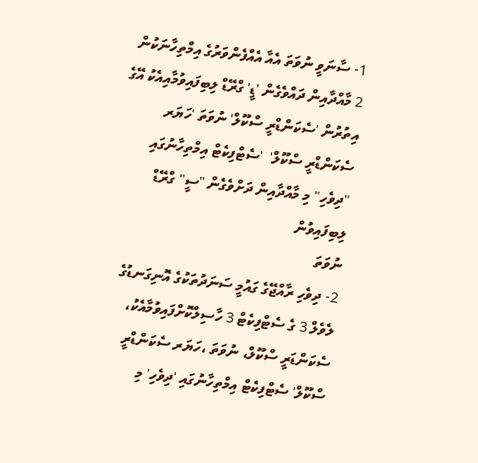1- ސާނަވީ ނުވަތަ އެއާ އެއްފެންވަރުގެ އިމްތިހާނަކުން 2 މާއްދާއިން ދައްވެގެން 'ޑީ' ގްރޭޑް ލިބިފައިވުމާއިއެކު އޭގެ އިތުރުން 'ސެކަންޑްރީ ސްކޫލް' ނުވަތަ 'ހަޔަރ ސެކަންޑްރީ ސްކޫލް'  'ސެޓްފިކެޓް އިމްތިހާނުގައި "ދިވެހި" މި މާއްދާއިން ދަށްވެގެން "ސީ" ގްރޭޑް ލިބިފައިވުން
ނުވަތަ
2- ދިވެހި ރާއްޖޭގެ ގައުމީ ސަނަދުތަކުގެ އޮނިގަނޑުގެ ލެވެލް 3 ގެ ސެޓްފިކެޓް 3 ހާސިލްކޮށްފައިވުމާއެކު، ސެކަންޑަރީ ސްކޫލް، ނުވަތަ ،ހަޔަރ ސެކަންޑްރީ ސްކޫލް' ސެޓްފިކެޓް އިމްތިހާނުގައި 'ދިވެހި' މި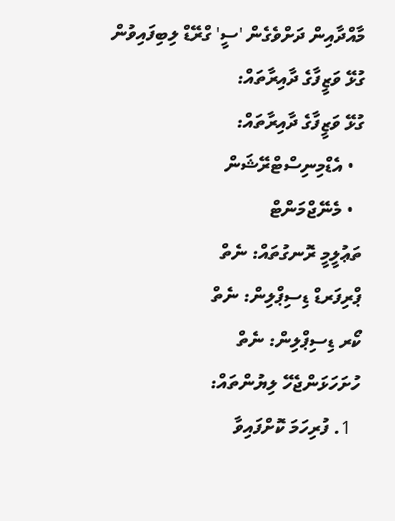މާއްދާއިން ދަށްވެގެން 'ސީ' ގްރޭޑް ލިބިފައިވުން
ގުޅޭ ވަޒީފާގެ ދާއިރާތައް:
ގުޅޭ ވަޒީފާގެ ދާއިރާތައް:
  • އެޑްމިނިސްޓްރޭޝަން
  • މެނޭޖްމަންޓް
ތަޢުލީމީ ރޮނގުތައް: ނެތް
ޕްރިފަރޑް ޑިސިޕްލިން: ނެތް
ކޯރ ޑިސިޕްލިން: ނެތް
ހުށަހަޅަންޖެހޭ ލިޔުންތައް:
  1. ފުރިހަމަ ކޮށްފައިވާ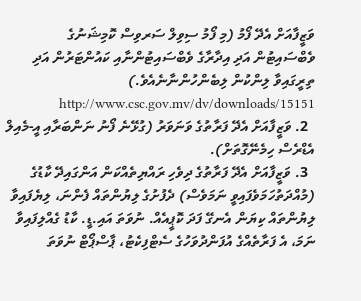ވަޒީފާއަށް އެދޭ ފޯމު (މި ފޯމު ސިވިލް ސަރވިސް ކޮމިޝަނުގެ ވެބްސައިޓުން އަދި އިދާރާގެ ވެބްސައިޓުންނާއި ކައުންޓަރުން އަދި ތިރީގައިވާ ލިންކުން ލިބެންހުންނާނެއެވެ.) http://www.csc.gov.mv/dv/downloads/15151
  2. ވަޒީފާއަށް އެދޭ ފަރާތުގެ ވަނަވަރު (ގުޅޭނެ ފޯނު ނަންބަރާއި އީ-މެއިލް އެޑްރެސް ހިމެނޭގޮތަށް).
  3. ވަޒީފާއަށް އެދޭ ފަރާތުގެ ދިވެހި ރައްޔިތެއްކަން އަންގައިދޭ ކާޑުގެ (މުއްދަތުހަމަވެފައިވީ ނަމަވެސް) ދެފުށުގެ ލިޔުންތައް ފެންނަ، ލިޔެފައިވާ ލިޔުންތައް ކިޔަން އެނގޭ ފަދަ ކޮޕީއެއް. ނުވަތަ އައި.ޑީ. ކާޑު ގެއްލިފައިވާ ނަމަ، އެ ފަރާތެއްގެ އުފަންދުވަހުގެ ސެޓްފިކެޓު، ޕާސްޕޯޓް ނުވަތަ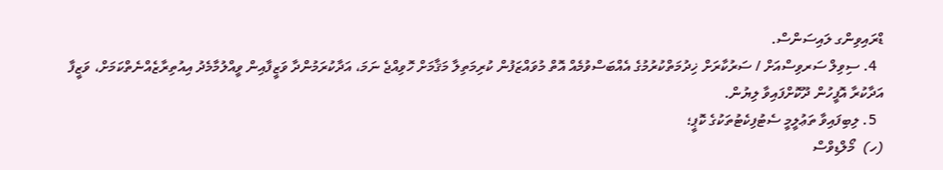ޑްރައިވިންގ ލައިސަންސް.
  4. ސިވިލް ސަރވިސްއަށް / ސަރުކާރަށް ޚިދުމަތްކުރުމުގެ އެއްބަސްވުމެއް އޮތް މުވައްޒަފުން ކުރިމަތިލާ މަޤާމަށް ހޮވިއްޖެ ނަމަ، އަދާކުރަމުންދާ ވަޒީފާއިން ވީއްލުމާމެދު އިއުތިރާޒެއްނެތްކަމަށް، ވަޒީފާ އަދާކުރާ އޮފީހުން ދޫކޮށްފައިވާ ލިޔުން.
  5. ލިބިފައިވާ ތަޢުލީމީ ސެޓުފިކެޓުތަކުގެ ކޮޕީ؛
(ހ)  މޯލްޑިވްސް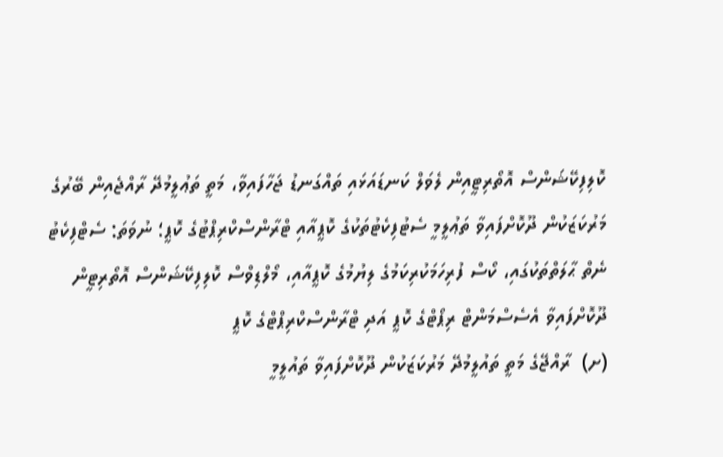ކޮލިފިކޭޝަންސް އޮތޯރިޓީއިން ލެވަލް ކަނޑައަޅައި ތައްގަނޑު ޖަހާފައިވާ، މަތީ ތަޢުލީމުދޭ ރާއްޖެއިން ބޭރުގެ މަރުކަޒަކުން ދޫކޮށްފައިވާ ތަޢުލީމީ ސެޓުފިކެޓުތަކުގެ ކޮޕީއާއި ޓްރާންސްކްރިޕްޓުގެ ކޮޕީ؛ ނުވަތަ: ސެޓްފިކެޓު ނެތް ޙާލަތްތަކުގައި، ކޯސް ފުރިހަމަކުރިކަމުގެ ލިޔުމުގެ ކޮޕީއާއި، މޯލްޑިވްސް ކޮލިފިކޭޝަންސް އޮތޯރިޓީން ދޫކޮށްފައިވާ އެސެސްމަންޓް ރިޕޯޓްގެ ކޮޕީ އަދި ޓްރާންސްކްރިޕްޓްގެ ކޮޕީ
(ށ)  ރާއްޖޭގެ މަތީ ތައުލީމުދޭ މަރުކަޒަކުން ދޫކޮށްފައިވާ ތައުލީމީ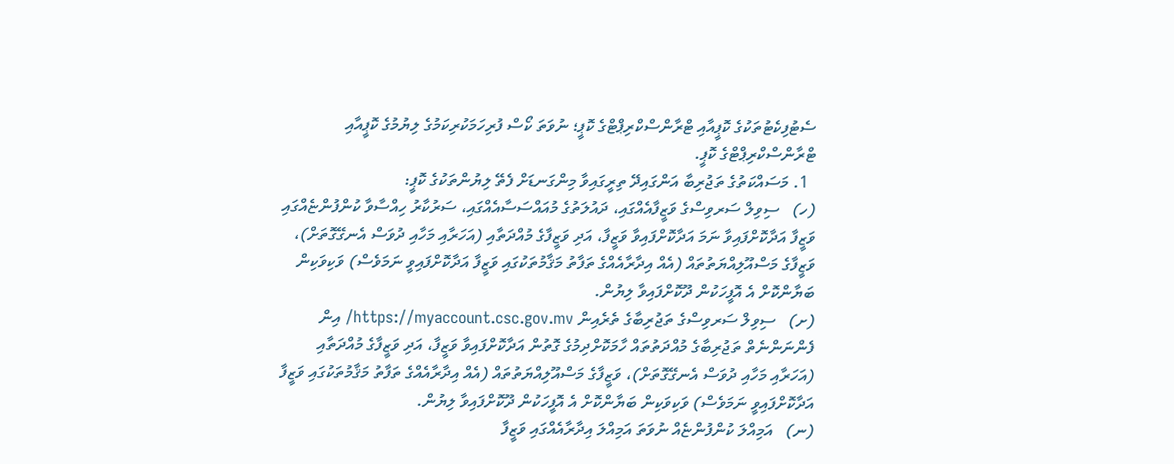ސެޓުފިކެޓުތަކުގެ ކޮޕީއާއި ޓްރާންސްކްރިޕްޓްގެ ކޮޕީ؛ ނުވަތަ ކޯސް ފުރިހަމަކުރިކަމުގެ ލިޔުމުގެ ކޮޕީއާއި ޓްރާންސްކްރިޕްޓްގެ ކޮޕީ.
  1. މަސައްކަތުގެ ތަޖުރިބާ އަންގައިދޭ ތިރީގައިވާ މިންގަނޑަށް ފެތޭ ލިޔުންތަކުގެ ކޮޕީ:
(ހ)   ސިވިލް ސަރވިސްގެ ވަޒީފާއެއްގައި، ދައުލަތުގެ މުއައްސަސާއެއްގައި، ސަރުކާރު ހިއްސާވާ ކުންފުންޏެއްގައި ވަޒީފާ އަދާކޮށްފައިވާ ނަމަ އަދާކޮށްފައިވާ ވަޒީފާ، އަދި ވަޒީފާގެ މުއްދަތާއި (އަހަރާއި މަހާއި ދުވަސް އެނގޭގޮތަށް)، ވަޒީފާގެ މަސްއޫލިއްޔަތުތައް (އެއް އިދާރާއެއްގެ ތަފާތު މަޤާމުތަކުގައި ވަޒީފާ އަދާކޮށްފައިވީ ނަމަވެސް) ވަކިވަކިން ބަޔާންކޮށް އެ އޮފީހަކުން ދޫކޮށްފައިވާ ލިޔުން.
(ށ)   ސިވިލް ސަރވިސްގެ ތަޖުރިބާގެ ތެރެއިން https://myaccount.csc.gov.mv/ އިން ފެންނަންނެތް ތަޖުރިބާގެ މުއްދަތުތައް ހާމަކޮށްދިމުގެ ގޮތުން އަދާކޮށްފައިވާ ވަޒީފާ، އަދި ވަޒީފާގެ މުއްދަތާއި (އަހަރާއި މަހާއި ދުވަސް އެނގޭގޮތަށް)، ވަޒީފާގެ މަސްއޫލިއްޔަތުތައް (އެއް އިދާރާއެއްގެ ތަފާތު މަޤާމުތަކުގައި ވަޒީފާ އަދާކޮށްފައިވީ ނަމަވެސް) ވަކިވަކިން ބަޔާންކޮށް އެ އޮފީހަކުން ދޫކޮށްފައިވާ ލިޔުން.
(ނ)   އަމިއްލަ ކުންފުންޏެއް ނުވަތަ އަމިއްލަ އިދާރާއެއްގައި ވަޒީފާ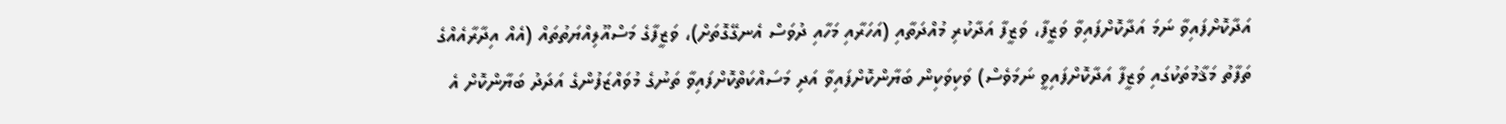އަދާކޮށްފައިވާ ނަމަ އަދާކޮށްފައިވާ ވަޒީފާ، ވަޒީފާ އަދާކުރި މުއްދަތާއި (އަހަރާއި މަހާއި ދުވަސް އެނގޭގޮތަށް)، ވަޒީފާގެ މަސްއޫލިއްޔަތުތައް (އެއް އިދާރާއެއްގެ ތަފާތު މަޤާމުތަކުގައި ވަޒީފާ އަދާކޮށްފައިވީ ނަމަވެސް) ވަކިވަކިން ބަޔާންކޮށްފައިވާ އަދި މަސައްކަތްކޮށްފައިވާ ތަނުގެ މުވައްޒަފުންގެ އަދަދު ބަޔާންކޮށް އެ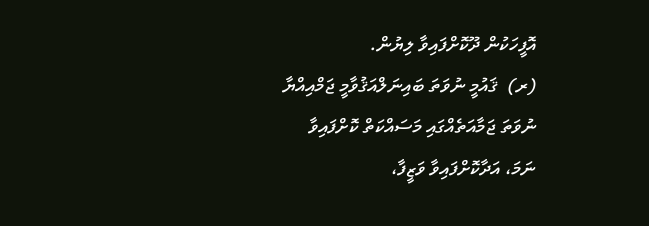އޮފީހަކުން ދޫކޮށްފައިވާ ލިޔުން.
(ރ)  ޤައުމީ ނުވަތަ ބައިނަލްއަޤުވާމީ ޖަމްއިއްޔާ ނުވަތަ ޖަމާއަތެއްގައި މަސައްކަތް ކޮށްފައިވާ ނަމަ، އަދާކޮށްފައިވާ ވަޒީފާ،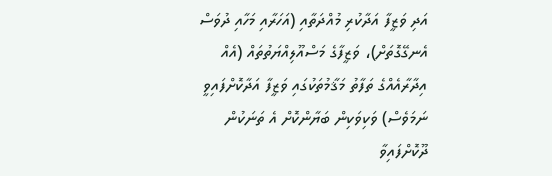އަދި ވަޒީފާ އަދާކުރި މުއްދަތާއި (އަހަރާއި މަހާއި ދުވަސް އެނގޭގޮތަށް)، ވަޒީފާގެ މަސްއޫލިއްޔަތުތައް (އެއް އިދާރާއެއްގެ ތަފާތު މަޤާމުތަކުގައި ވަޒީފާ އަދާކޮށްފައިވީ ނަމަވެސް) ވަކިވަކިން ބަޔާންކޮށް އެ ތަނަކުން ދޫކޮށްފައިވާ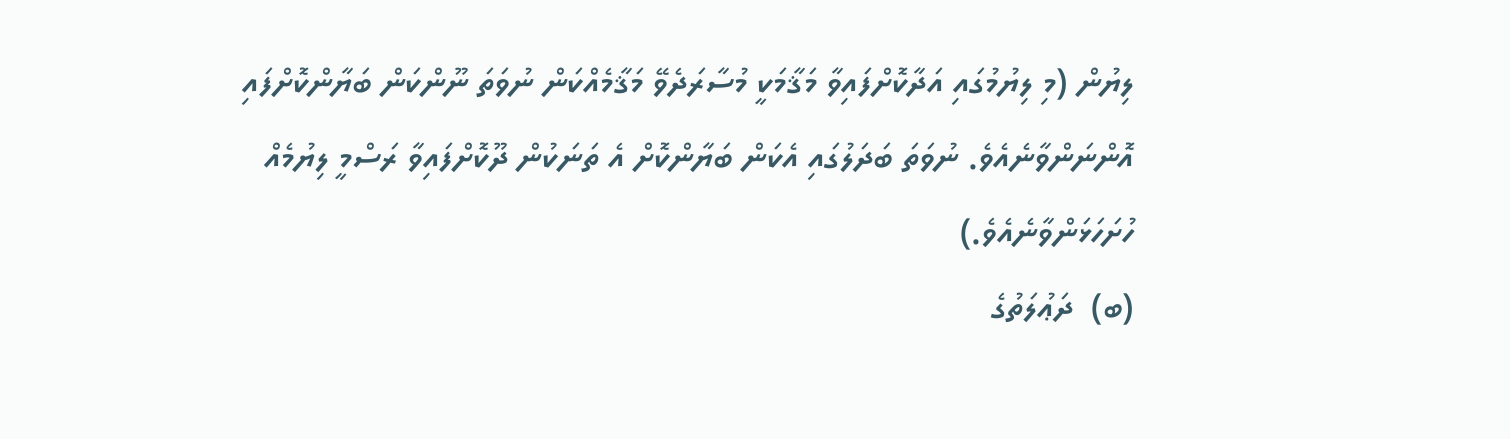ލިޔުން (މި ލިޔުމުގައި އަދާކޮށްފައިވާ މަޤާމަކީ މުސާރަދެވޭ މަޤާމެއްކަން ނުވަތަ ނޫންކަން ބަޔާންކޮށްފައި އޮންނަންވާނެއެވެ. ނުވަތަ ބަދަލުގައި އެކަން ބަޔާންކޮށް އެ ތަނަކުން ދޫކޮށްފައިވާ ރަސްމީ ލިޔުމެއް ހުށަހަޅަންވާނެއެވެ.)
(ބ)  ދަޢުލަތުގެ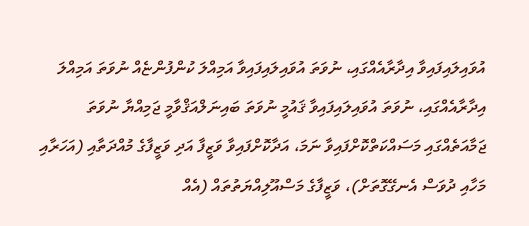އުވައިލައިފައިވާ އިދާރާއެއްގައި، ނުވަތަ އުވައިލައިފައިވާ އަމިއްލަ ކުންފުންޏެއް ނުވަތަ އަމިއްލަ އިދާރާއެއްގައި، ނުވަތަ އުވައިލައިފައިވާ ޤައުމީ ނުވަތަ ބައިނަލްއަޤްވާމީ ޖަމިއްޔާ ނުވަތަ ޖަމާއަތެއްގައި މަސައްކަތްކޮށްފައިވާ ނަމަ، އަދާކޮށްފައިވާ ވަޒީފާ އަދި ވަޒީފާގެ މުއްދަތާއި (އަހަރާއި މަހާއި ދުވަސް އެނގޭގޮތަށް)، ވަޒީފާގެ މަސްއޫލިއްޔަތުތައް (އެއް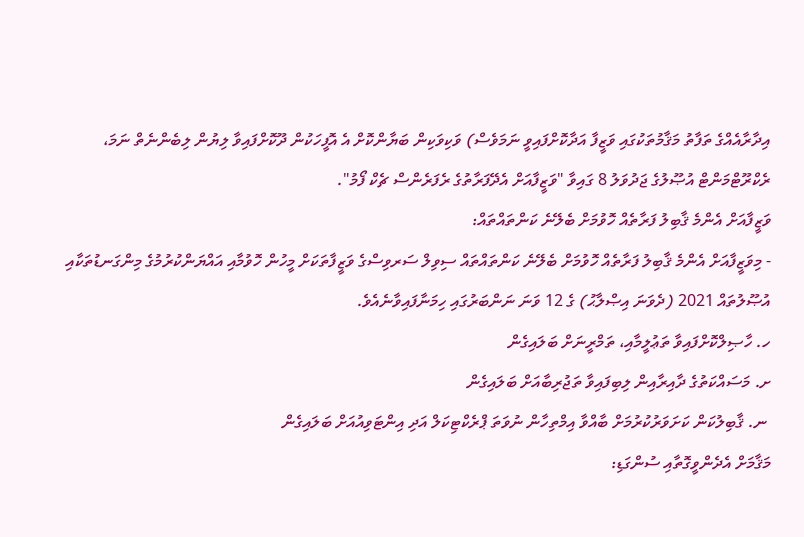އިދާރާއެއްގެ ތަފާތު މަޤާމުތަކުގައި ވަޒީފާ އަދާކޮށްފައިވީ ނަމަވެސް) ވަކިވަކިން ބަޔާންކޮށް އެ އޮފީހަކުން ދޫކޮށްފައިވާ ލިޔުން ލިބެންނެތް ނަމަ، ރެކްރޫޓްމަންޓް އުޞޫލުގެ ޖަދުވަލު 8 ގައިވާ "ވަޒީފާއަށް އެދޭފަރާތުގެ ރެފަރެންސް ޗެކް ފޯމު".
ވަޒީފާއަށް އެންމެ ޤާބިލު ފަރާތެއް ހޮވުމަށް ބެލޭނެ ކަންތައްތައް:
- މިވަޒީފާއަށް އެންމެ ޤާބިލު ފަރާތެއް ހޮވުމަށް ބެލޭނެ ކަންތައްތައް ސިވިލް ސަރވިސްގެ ވަޒީފާތަކަށް މީހުން ހޮވުމާއި އައްޔަންކުރުމުގެ މިންގަނޑުތަކާއި އުޞޫލުތައް 2021 (ދެވަނަ އިޞްލާޙު) ގެ 12 ވަނަ ނަންބަރުގައި ހިމަނާފައިވާނެއެވެ.
ހ. ހާޞިލްކޮށްފައިވާ ތަޢުލީމާއި، ތަމްރީނަށް ބަލައިގެން
ށ. މަސައްކަތުގެ ދާއިރާއިން ލިބިފައިވާ ތަޖުރިބާއަށް ބަލައިގެން
 ނ. ޤާބިލުކަން ކަށަވަރުކުރުމަށް ބާއްވާ އިމްތިހާން ނުވަތަ ޕްރެކްޓިކަލް އަދި އިންޓަވިއުއަށް ބަލައިގެން
މަޤާމަށް އެދެންވީގޮތާއި ސުންގަޑި: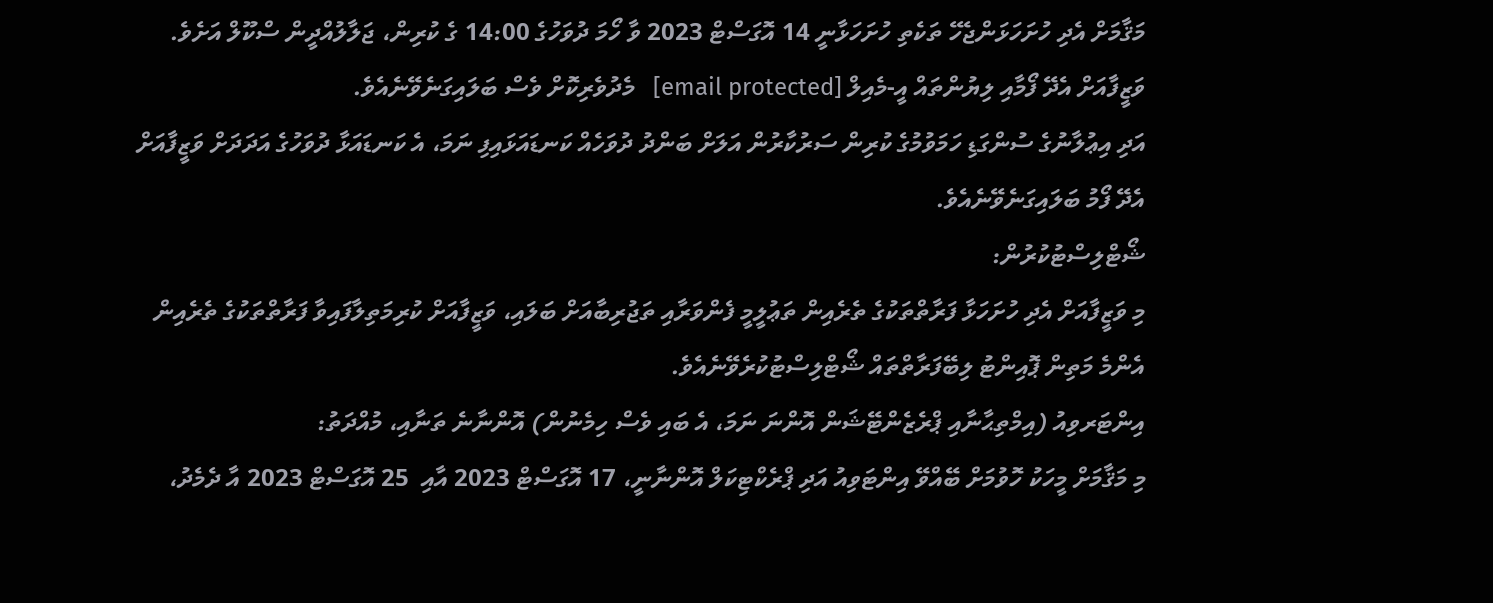މަޤާމަށް އެދި ހުށަހަޅަންޖެހޭ ތަކެތި ހުށަހަޅާނީ 14 އޮގަސްޓް 2023 ވާ ހޯމަ ދުވަހުގެ 14:00 ގެ ކުރިން، ޖަލާލުއްދީން ސްކޫލް އަށެވެ. ވަޒީފާއަށް އެދޭ ފޯމާއި ލިޔުންތައް އީ-މެއިލް [email protected]   މެދުވެރިކޮށް ވެސް ބަލައިގަނެވޭނެއެވެ.
އަދި އިޢުލާނުގެ ސުންގަޑި ހަމަވުމުގެ ކުރިން ސަރުކާރުން އަލަށް ބަންދު ދުވަހެއް ކަނޑައަޅައިފި ނަމަ، އެ ކަނޑައަޅާ ދުވަހުގެ އަދަދަށް ވަޒީފާއަށް އެދޭ ފޯމު ބަލައިގަނެވޭނެއެވެ.
ޝޯޓްލިސްޓުކުރުން:
މި ވަޒީފާއަށް އެދި ހުށަހަޅާ ފަރާތްތަކުގެ ތެރެއިން ތަޢުލީމީ ފެންވަރާއި ތަޖުރިބާއަށް ބަލައި، ވަޒީފާއަށް ކުރިމަތިލާފައިވާ ފަރާތްތަކުގެ ތެރެއިން އެންމެ މަތިން ޕޮއިންޓު ލިބޭފަރާތްތައް ޝޯޓްލިސްޓުކުރެވޭނެއެވެ.
އިންޓަރވިއު (އިމްތިޙާނާއި ޕްރެޒެންޓޭޝަން އޮންނަ ނަމަ، އެ ބައި ވެސް ހިމެނުން) އޮންނާނެ ތަނާއި، މުއްދަތު:
މި މަޤާމަށް މީހަކު ހޮވުމަށް ބޭއްވޭ އިންޓަވިއު އަދި ޕްރެކްޓިކަލް އޮންނާނީ، 17 އޮގަސްޓް 2023 އާއި  25 އޮގަސްޓް 2023 އާ ދެމެދު،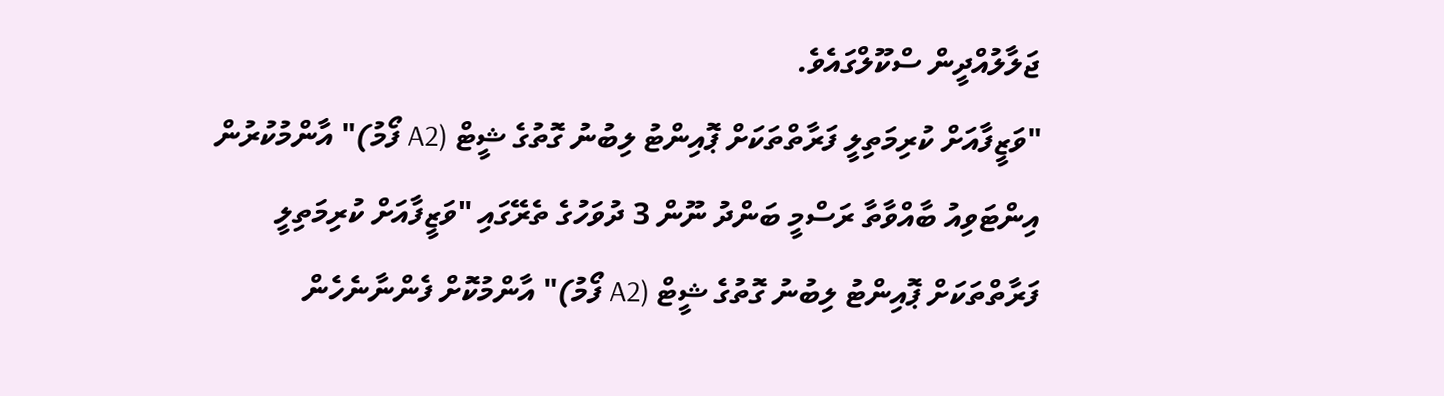ޖަލާލުއްދީން ސްކޫލްގައެވެ.
"ވަޒީފާއަށް ކުރިމަތިލީ ފަރާތްތަކަށް ޕޮއިންޓު ލިބުނު ގޮތުގެ ޝީޓް (A2 ފޯމު)" އާންމުކުރުން
އިންޓަވިއު ބާއްވާތާ ރަސްމީ ބަންދު ނޫން 3 ދުވަހުގެ ތެރޭގައި "ވަޒީފާއަށް ކުރިމަތިލީ ފަރާތްތަކަށް ޕޮއިންޓު ލިބުނު ގޮތުގެ ޝީޓް (A2 ފޯމު)" އާންމުކޮށް ފެންނާނެހެން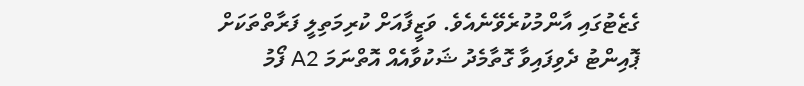ގެޒެޓުގައި އާންމުކުރެވޭނެއެވެ. ވަޒީފާއަށް ކުރިމަތިލީ ފަރާތްތަކަށް ޕޮއިންޓު ދެވިފައިވާ ގޮތާމެދު ޝަކުވާއެއް އޮތްނަމަ A2 ފޯމު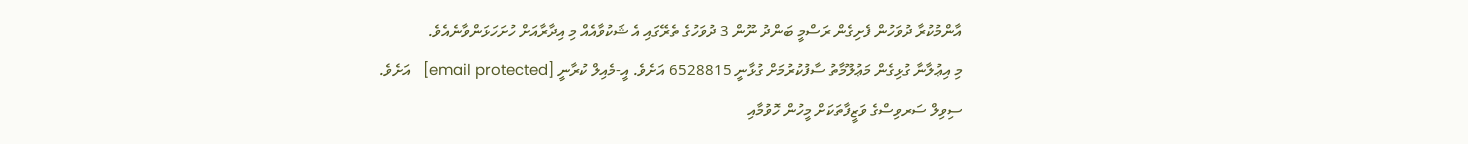އާންމުކުރާ ދުވަހުން ފެށިގެން ރަސްމީ ބަންދު ނޫން 3 ދުވަހުގެ ތެރޭގައި އެ ޝަކުވާއެއް މި އިދާރާއަށް ހުށަހަޅަންވާނެއެވެ.
މި އިޢުލާނާ ގުޅިގެން މަޢުލޫމާތު ސާފުކުރުމަށް ގުޅާނީ 6528815 އަށެވެ. އީ-މެއިލް ކުރާނީ [email protected]   އަށެވެ.
ސިވިލް ސަރވިސްގެ ވަޒީފާތަކަށް މީހުން ހޮވުމާއި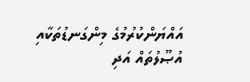އައްޔަންކުރުމުގެ މިންގަނޑުތަކާއި އުޞޫލުތައް އަދި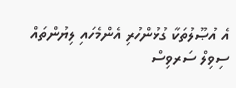އެ އުޞޫލުތަކާ ގުޅުންހުރި އެންމެހައި ލިޔުންތައް ސިވިލް ސަރވިސް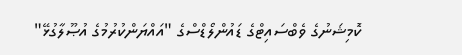ކޮމިޝަނުގެ ވެބްސައިޓްގެ ޑައުންލޯޑްސްގެ "އައްޔަންކުރުމުގެ އުޞޫލާގުޅޭ"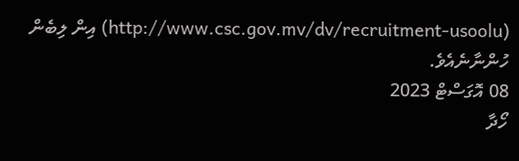(http://www.csc.gov.mv/dv/recruitment-usoolu) އިން ލިބެން ހުންނާނެއެވެ.
08 އޮގަސްޓް 2023
ހޯދާ